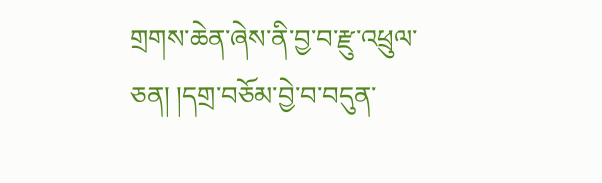གྲགས་ཆེན་ཞེས་ནི་བྱ་བ་རྫུ་འཕྲུལ་ཅན། །དགྲ་བཅོམ་བྱེ་བ་བདུན་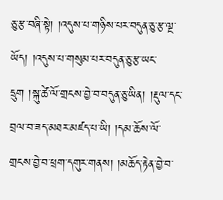ཅུ་རྩ་བཞི་སྟེ། །འདུས་པ་གཉིས་པར་བདུན་ཅུ་རྩ་ལྔ་ཡོད། །འདུས་པ་གསུམ་པར་བདུན་ཅུ་རྩ་ཡང་དྲུག །སྐུ་ཚེ་ལོ་གྲངས་བྱེ་བ་བདུན་ཅུ་ཡིན། །རྡུལ་དང་བྲལ་བ་ཟད་མཐར་མཛད་པ་ཡི། །དམ་ཆོས་ལོ་གྲངས་བྱེ་བ་ཕྲག་དགུར་གནས། །མཆོད་རྟེན་བྱེ་བ་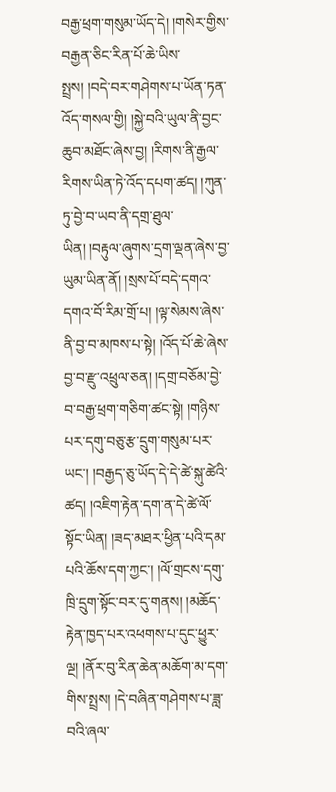བརྒྱ་ཕྲག་གསུམ་ཡོད་དེ། །གསེར་གྱིས་བརྒྱན་ཅིང་རིན་པོ་ཆེ་ཡིས་སྤྲས། །བདེ་བར་གཤེགས་པ་ཡོན་ཏན་འོད་གསལ་གྱི། །སྐྱེ་བའི་ཡུལ་ནི་བྱང་ཆུབ་མཐོང་ཞེས་བྱ། །རིགས་ནི་རྒྱལ་རིགས་ཡིན་ཏེ་འོད་དཔག་ཚད། །ཀུན་ཏུ་བྱེ་བ་ཡབ་ནི་དགྲ་ཐུལ་ཡིན། །བརྟུལ་ཞུགས་དྲག་ལྡན་ཞེས་བྱ་ཡུམ་ཡིན་ནོ། །སྲས་པོ་བདེ་དགའ་དགའ་བོ་རིམ་གྲོ་པ། །ལྟ་སེམས་ཞེས་ནི་བྱ་བ་མཁས་པ་སྟེ། །འོད་པོ་ཆེ་ཞེས་བྱ་བ་རྫུ་འཕྲུལ་ཅན། །དགྲ་བཅོམ་བྱེ་བ་བརྒྱ་ཕྲག་གཅིག་ཚང་སྟེ། །གཉིས་པར་དགུ་བཅུ་རྩ་དྲུག་གསུམ་པར་ཡང་། །བརྒྱད་ཅུ་ཡོད་དེ་དེ་ཚེ་སྐུ་ཚེའི་ཚད། །འཇིག་རྟེན་དག་ན་དེ་ཚེ་ལོ་སྟོང་ཡིན། །ཟད་མཐར་ཕྱིན་པའི་དམ་པའི་ཆོས་དག་ཀྱང་། །ལོ་གྲངས་དགུ་ཁྲི་དྲུག་སྟོང་བར་དུ་གནས། །མཆོད་རྟེན་ཁྱད་པར་འཕགས་པ་དུང་ཕྱུར་ལྔ། །ནོར་བུ་རིན་ཆེན་མཆོག་མ་དག་གིས་སྤྲས། །དེ་བཞིན་གཤེགས་པ་ཟླ་བའི་ཞལ་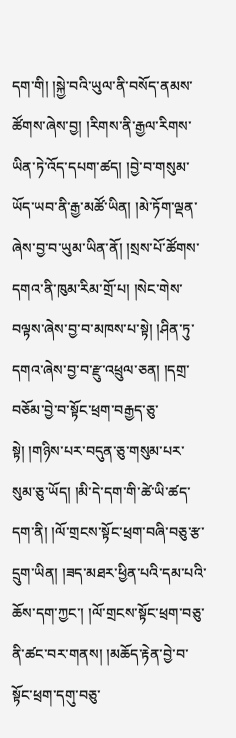དག་གི། །སྐྱེ་བའི་ཡུལ་ནི་བསོད་ནམས་ཚོགས་ཞེས་བྱ། །རིགས་ནི་རྒྱལ་རིགས་ཡིན་ཏེ་འོད་དཔག་ཚད། །བྱེ་བ་གསུམ་ཡོད་ཡབ་ནི་རྒྱ་མཚོ་ཡིན། །མེ་ཏོག་ལྡན་ཞེས་བྱ་བ་ཡུམ་ཡིན་ནོ། །སྲས་པོ་ཚོགས་དགའ་ནི་ཁུམ་རིམ་གྲོ་པ། །སེང་གེས་བལྟས་ཞེས་བྱ་བ་མཁས་པ་སྟེ། །ཤིན་ཏུ་དགའ་ཞེས་བྱ་བ་རྫུ་འཕྲུལ་ཅན། །དགྲ་བཅོམ་བྱེ་བ་སྟོང་ཕྲག་བརྒྱད་ཅུ་སྟེ། །གཉིས་པར་བདུན་ཅུ་གསུམ་པར་སུམ་ཅུ་ཡོད། །མི་དེ་དག་གི་ཚེ་ཡི་ཚད་དག་ནི། །ལོ་གྲངས་སྟོང་ཕྲག་བཞི་བཅུ་རྩ་དྲུག་ཡིན། །ཟད་མཐར་ཕྱིན་པའི་དམ་པའི་ཆོས་དག་ཀྱང་། །ལོ་གྲངས་སྟོང་ཕྲག་བཅུ་ནི་ཚང་བར་གནས། །མཆོད་རྟེན་བྱེ་བ་སྟོང་ཕྲག་དགུ་བཅུ་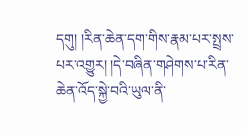དགུ། །རིན་ཆེན་དག་གིས་རྣམ་པར་སྤྲས་པར་འགྱུར། །དེ་བཞིན་གཤེགས་པ་རིན་ཆེན་འོད་སྐྱེ་བའི་ཡུལ་ནི་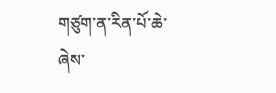གཙུག་ན་རིན་པོ་ཆེ་ཞེས་